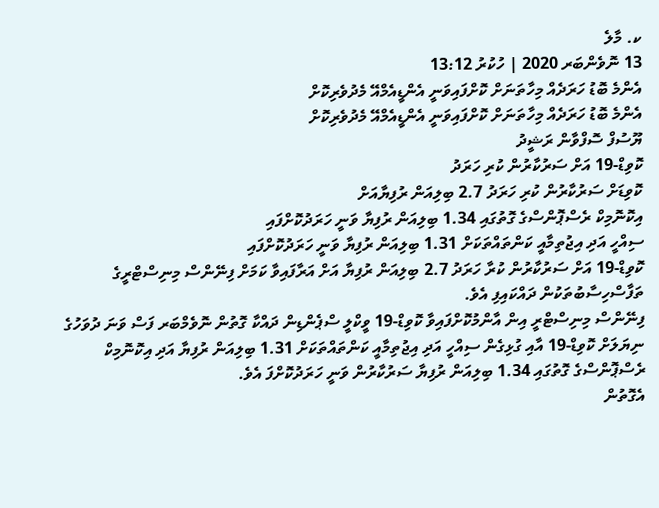ކ. މާލެ
13 ނޮވެންބަރ 2020 | ހުކުރު 13:12
އެންމެ ބޮޑު ހަރަދެއް މިހާތަނަށް ކޮށްފައިވަނީ އެންޑީއެމްއޭ މެދުވެރިކޮށް
އެންމެ ބޮޑު ހަރަދެއް މިހާތަނަށް ކޮށްފައިވަނީ އެންޑީއެމްއޭ މެދުވެރިކޮށް
ޔޫސުފް ސޮފްވާން ރަޝީދު
ކޮވިޑް-19 އަށް ސަރުކާރުން ކުރި ހަރަދު
ކޮވިޑަށް ސަރުކާރުން ކުރި ހަރަދު 2.7 ބިލިއަން ރުފިޔާއަށް
އިކޮނޮމިކް ރެސްޕޮންސްގެ ގޮތުގައި 1.34 ބިލިއަން ރުފިޔާ ވަނީ ހަރަދުކޮށްފައި
ސިއްހީ އަދި އިޖުތިމާއީ ކަންތައްތަކަށް 1.31 ބިލިއަން ރުފިޔާ ވަނީ ހަރަދުކޮށްފައި
ކޮވިޑް-19 އަށް ސަރުކާރުން ކުރާ ހަރަދު 2.7 ބިލިއަން ރުފިޔާ އަށް އަރާފައިވާ ކަމަށް ފިނޭންސް މިނިސްޓްރީގެ ތަފާސްހިސާބުތަކުން ދައްކައިފި އެވެ.
ފިނޭންސް މިނިސްޓްރީ އިން އާންމުކޮށްފައިވާ ކޮވިޑް-19 ވީކްލީ ސްޕެންޑިން ދައްކާ ގޮތުން ނޮވެމްބަރ ފަސް ވަނަ ދުވަހުގެ ނިޔަލަށް ކޮވިޑް-19 އާއި ގުޅިގެން ސިއްހީ އަދި އިޖުތިމާއީ ކަންތައްތަކަށް 1.31 ބިލިއަން ރުފިޔާ އަދި އިކޮނޮމިކް ރެސްޕޮންސްގެ ގޮތުގައި 1.34 ބިލިއަން ރުފިޔާ ސަރުކާރުން ވަނީ ހަރަދުކޮށްފަ އެވެ.
އެގޮތުން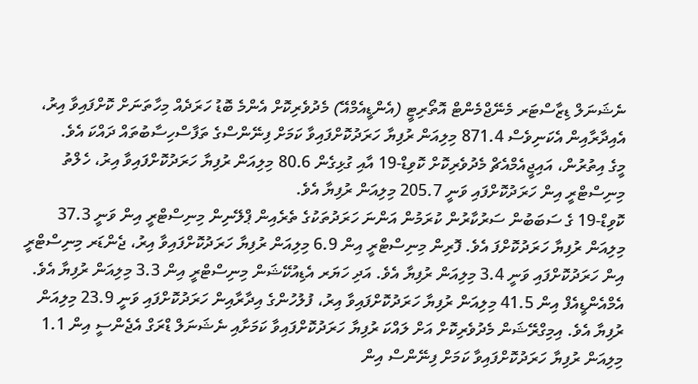ނެޝަނަލް ޑިޒާސްޓަރ މެނޭޖްމެންޓް އޮތޯރިޓީ (އެންޑީއެމްއޭ) މެދުވެރިކޮށް އެންމެ ބޮޑު ހަރަދެއް މިހާތަނަށް ކޮށްފައިވާ އިރު، އެއިދާރާއިން އެކަނިވެސް 871.4 މިލިއަން ރުފިޔާ ހަރަދުކޮށްފައިވާ ކަމަށް ފިނޭންސްގެ ތަފާސްހިސާބުތައް ދައްކަ އެވެ.
މީގެ އިތުރުން، އައިޖީއެމްއެޗް މެދުވެރިކޮށް ކޮވިޑް-19 އާއި ގުޅިގެން 80.6 މިލިއަން ރުފިޔާ ހަރަދުކޮށްފައިވާ އިރު، ހެލްތު މިނިސްޓްރީ އިން ހަރަދުކޮށްފައި ވަނީ 205.7 މިލިއަން ރުފިޔާ އެވެ.
ކޮވިޑް-19 ގެ ސަބަބުން ސަރުކާރުން ކުރަމުން އަންނަ ހަރަދުތަކުގެ ތެރެއިން ޕްލޭނިން މިނިސްޓްރީ އިން ވަނީ 37.3 މިލިއަން ރުފިޔާ ހަރަދުކޮށްފަ އެވެ. ފޮރިން މިނިސްޓްރީ އިން 6.9 މިލިއަން ރުފިޔާ ހަރަދުކޮށްފައިވާ އިރު، ޖެންޑަރ މިނިސްޓްރީ އިން ހަރަދުކޮށްފައި ވަނީ 3.4 މިލިއަން ރުފިޔާ އެވެ. އަދި ހަޔަރ އެޑިއުކޭޝަން މިނިސްޓްރީ އިން 3.3 މިލިއަން ރުފިޔާ އެވެ.
އެމްއެންޑީއެފް އިން 41.5 މިލިއަން ރުފިޔާ ހަރަދުކޮށްފައިވާ އިރު، ފުލުހުންގެ އިދާރާއިން ހަރަދުކޮށްފައި ވަނީ 23.9 މިލިއަން ރުފިޔާ އެވެ. އިމިގްރޭޝަން މެދުވެރިކޮށް އަށް ލައްކަ ރުފިޔާ ހަރަދުކޮށްފައިވާ ކަމަށާއި ނެޝަނަލް ޑްރަގް އެޖެންސީ އިން 1.1 މިލިއަން ރުފިޔާ ހަރަދުކޮށްފައިވާ ކަމަށް ފިނޭންސް އިން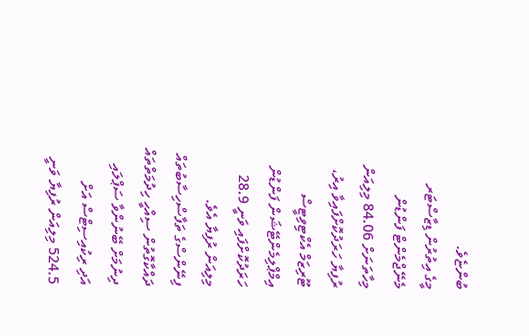ބުންޏެވެ.
މީގެ އިތުރުން ޑިޒާސްޓަރ މެނޭޖްމެންޓް ފަންޑުން މިހާތަނަށް 84.06 މިލިއަން ރުފިޔާ ހަރަދުކޮށްފައިވާ އިރު، ޓޫރިޒަމް އެކްޓިވިޓީސް އިމްޕްލިމެންޓޭޝަން ފަންޑުން ހަރަދުކޮށްފައި ވަނީ 28.9 މިލިއަން ރުފިޔާ އެވެ.
ފިނޭންސްގެ ތަފާސްހިސާބުތައް ދައްކާގޮތުން ސިއްހީ ހިދުމަތްތައް ދިނުމަށް ބޭނުންވާ ސަޕްލައި އަދި ރިކުއިސިޓްސް އަށް 524.5 މިލިއަން ރުފިޔާ ވަނީ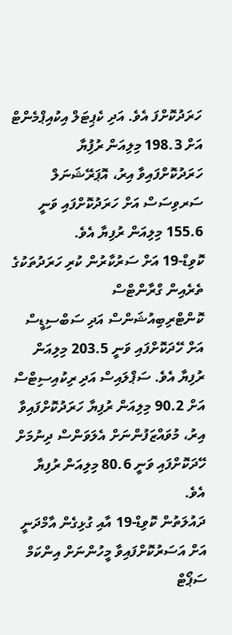ހަރަދުކޮށްފަ އެވެ. އަދި ކެޕިޓަލް އިކުއިޕްމެންޓް އަށް 198.3 މިލިއަން ރުފިުޔާ ހަރަދުކޮށްފައިވާ އިރު، އޮޕަރޭޝަނަލް ސަރވިސަސް އަށް ހަރަދުކޮށްފައި ވަނީ 155.6 މިލިއަން ރުފިޔާ އެވެ.
ކޮވިޑް-19 އަށް ސަރުކާރުން ކުރި ހަރަދުތަކުގެ ތެރެއިން ގްރާންޓްސް ކޮންޓްރިބިއުޝަންސް އަދި ސަބްސިޑީސް އަށް ހޭދަކޮށްފައި ވަނީ 203.5 މިލިއަން ރުފިޔާ އެވެ. ސަޕްލައިސް އަދި ރިކުއިސިޓްސް އަށް 90.2 މިލިއަން ރުފިޔާ ހަރަދުކޮށްފައިވާ އިރު، މުވައްޒަފުންނަށް އެލަވަންސް ދިނުމަށް ހޭދަކޮށްފައި ވަނީ 80.6 މިލިއަން ރުފިޔާ އެވެ.
ދައުލަތުން ކޮވިޑް-19 އާއި ގުޅިގެން އާމްދަނީ އަށް އަސަރުކޮށްފައިވާ މީހުންނަށް އިންކަމް ސަޕޯޓް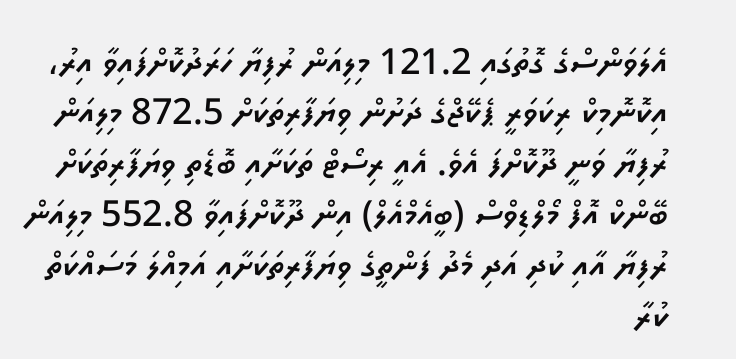އެލަވަންސްގެ ގޮތުގައި 121.2 މިލިއަން ރުފިޔާ ހަރަދުކޮށްފައިވާ އިރު، އިކޮނޮމިކް ރިކަވަރީ ޕެކޭޖްގެ ދަށުން ވިޔަފާރިތަކަށް 872.5 މިލިއަން ރުފިޔާ ވަނީ ދޫކޮށްފަ އެވެ. އެއީ ރިސޯޓް ތަކަށާއި ބޮޑެތި ވިޔަފާރިތަކަށް ބޭންކް އޮފް މޯލްޑިވްސް (ބީއެމްއެލް) އިން ދޫކޮށްފައިވާ 552.8 މިލިއަން ރުފިޔާ އާއި ކުދި އަދި މެދު ފަންތީގެ ވިޔަފާރިތަކަށާއި އަމިއްލަ މަސައްކަތް ކުރާ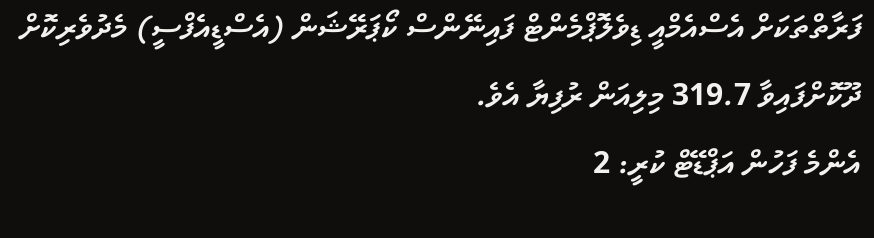ފަރާތްތަކަށް އެސްއެމްއީ ޑިވެލޮޕްމެންޓް ފައިނޭންސް ކޯޕަރޭޝަން (އެސްޑީއެފްސީ) މެދުވެރިކޮށް ދޫކޮށްފައިވާ 319.7 މިލިއަން ރުފިޔާ އެވެ.
އެންމެ ފަހުން އަޕްޑޭޓް ކުރީ: 2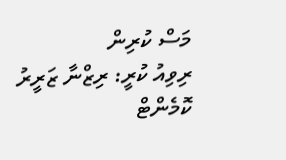މަސް ކުރިން
ރިވިއު ކުރީ: ރިޒްނާ ޒަރީރު
ކޮމެންޓް